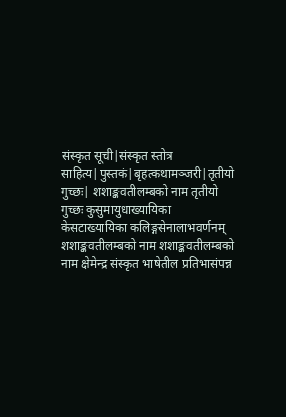संस्कृत सूची|संस्कृत स्तोत्र साहित्य|पुस्तकं|बृहत्कथामञ्जरी|तृतीयो गुच्छः| शशाङ्कवतीलम्बको नाम तृतीयो गुच्छः कुसुमायुधाख्यायिका केसटाख्यायिका कलिङ्गसेनालाभवर्णनम् शशाङ्कवतीलम्बको नाम शशाङ्कवतीलम्बको नाम क्षेमेन्द्र संस्कृत भाषेतील प्रतिभासंपन्न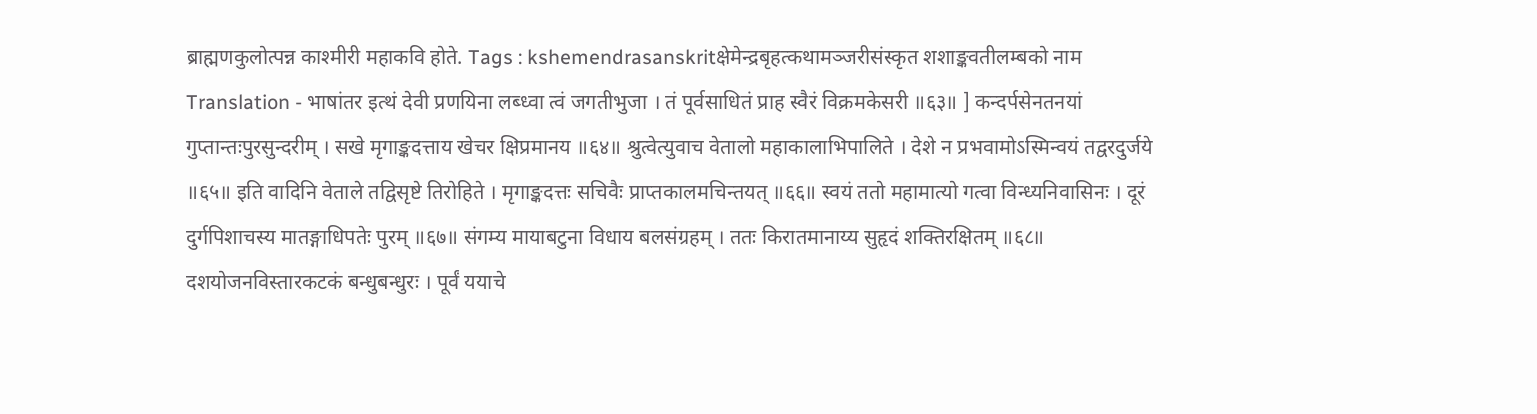ब्राह्मणकुलोत्पन्न काश्मीरी महाकवि होते. Tags : kshemendrasanskritक्षेमेन्द्रबृहत्कथामञ्जरीसंस्कृत शशाङ्कवतीलम्बको नाम Translation - भाषांतर इत्थं देवी प्रणयिना लब्ध्वा त्वं जगतीभुजा । तं पूर्वसाधितं प्राह स्वैरं विक्रमकेसरी ॥६३॥ ] कन्दर्पसेनतनयां गुप्तान्तःपुरसुन्दरीम् । सखे मृगाङ्कदत्ताय खेचर क्षिप्रमानय ॥६४॥ श्रुत्वेत्युवाच वेतालो महाकालाभिपालिते । देशे न प्रभवामोऽस्मिन्वयं तद्वरदुर्जये ॥६५॥ इति वादिनि वेताले तद्विसृष्टे तिरोहिते । मृगाङ्कदत्तः सचिवैः प्राप्तकालमचिन्तयत् ॥६६॥ स्वयं ततो महामात्यो गत्वा विन्ध्यनिवासिनः । दूरं दुर्गपिशाचस्य मातङ्गाधिपतेः पुरम् ॥६७॥ संगम्य मायाबटुना विधाय बलसंग्रहम् । ततः किरातमानाय्य सुहृदं शक्तिरक्षितम् ॥६८॥ दशयोजनविस्तारकटकं बन्धुबन्धुरः । पूर्वं ययाचे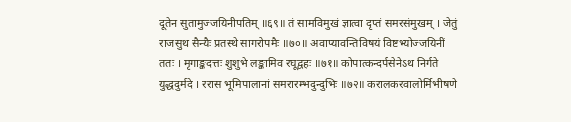दूतेन सुतामुज्जयिनीपतिम् ॥६९॥ तं सामविमुखं ज्ञात्वा दृप्तं समरसंमुखम् । जेतुं राजसुथ सैन्यैः प्रतस्थे सागरोपमैः ॥७०॥ अवाप्यावन्तिविषयं विष्टभ्योज्जयिनीं ततः । मृगाङ्कदत्तः शुशुभे लङ्कामिव रघूद्वहः ॥७१॥ कोपात्कन्दर्पसेनेऽथ निर्गते युद्धदुर्मदे । ररास भूमिपालानां समरारम्भदुन्दुभिः ॥७२॥ करालकरवालोर्मिभीषणे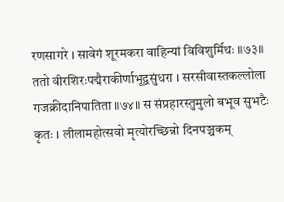रणसागरे । सावेगं शूरमकरा वाहिन्यां विविशुर्मिथः ॥७३॥ ततो वीरशिरःपद्मैराकीर्णाभूद्वसुंधरा । सरसीवास्तकल्लोला गजक्रीदानिपातिता ॥७४॥ स संप्रहारस्तुमुलो बभूव सुभटैः कृतः । लीलामहोत्सवो मृत्योरच्छिन्नो दिनपञ्चकम्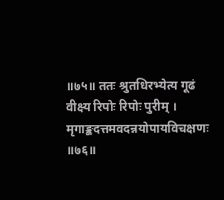॥७५॥ ततः श्रुतधिरभ्येत्य गूढं वीक्ष्य रिपोः रिपोः पुरीम् । मृगाङ्कदत्तमवदन्नयोपायविचक्षणः ॥७६॥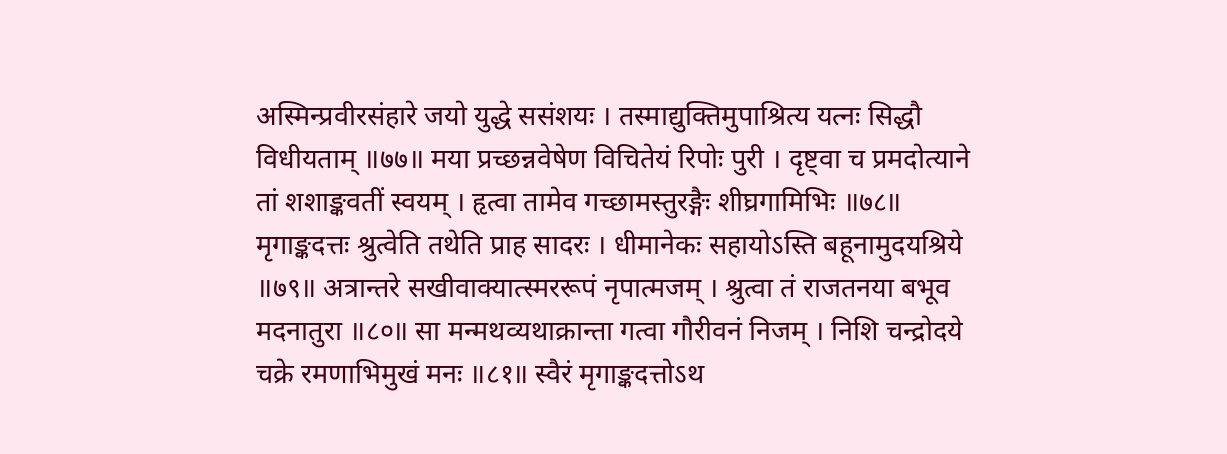अस्मिन्प्रवीरसंहारे जयो युद्धे ससंशयः । तस्माद्युक्तिमुपाश्रित्य यत्नः सिद्धौ विधीयताम् ॥७७॥ मया प्रच्छन्नवेषेण विचितेयं रिपोः पुरी । दृष्ट्वा च प्रमदोत्याने तां शशाङ्कवतीं स्वयम् । हृत्वा तामेव गच्छामस्तुरङ्गैः शीघ्रगामिभिः ॥७८॥ मृगाङ्कदत्तः श्रुत्वेति तथेति प्राह सादरः । धीमानेकः सहायोऽस्ति बहूनामुदयश्रिये ॥७९॥ अत्रान्तरे सखीवाक्यात्स्मररूपं नृपात्मजम् । श्रुत्वा तं राजतनया बभूव मदनातुरा ॥८०॥ सा मन्मथव्यथाक्रान्ता गत्वा गौरीवनं निजम् । निशि चन्द्रोदये चक्रे रमणाभिमुखं मनः ॥८१॥ स्वैरं मृगाङ्कदत्तोऽथ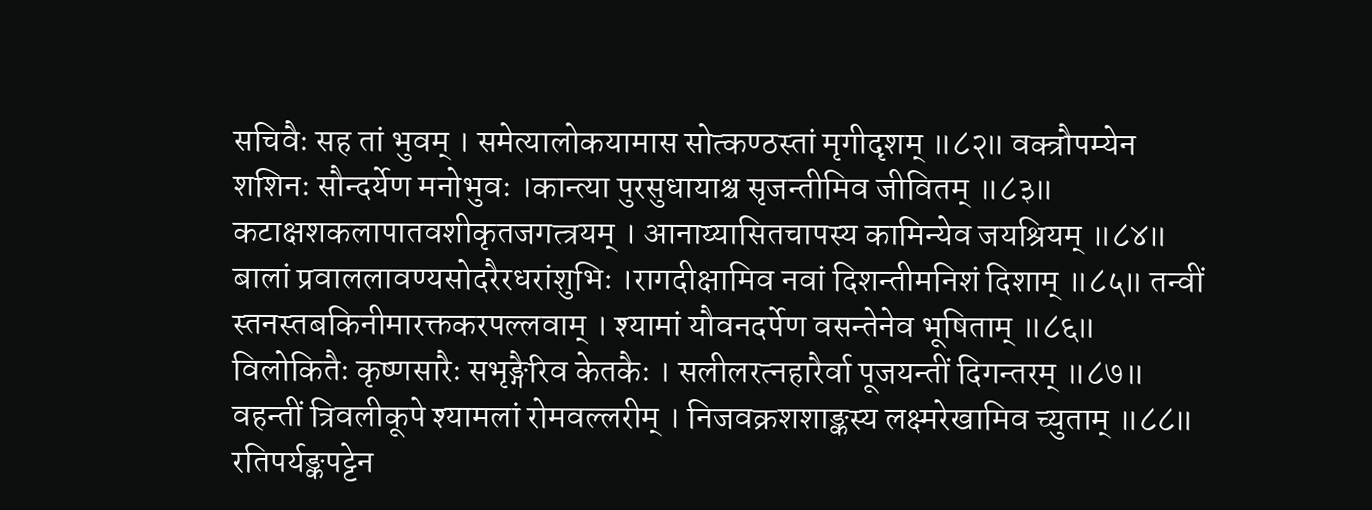सचिवैः सह तां भुवम् । समेत्यालोकयामास सोत्कण्ठस्तां मृगीदृशम् ॥८२॥ वक्त्रौपम्येन शशिनः सौन्दर्येण मनोभुवः ।कान्त्या पुरसुधायाश्च सृजन्तीमिव जीवितम् ॥८३॥ कटाक्षशकलापातवशीकृतजगत्त्रयम् । आनाय्यासितचापस्य कामिन्येव जयश्रियम् ॥८४॥ बालां प्रवाललावण्यसोदरैरधरांशुभिः ।रागदीक्षामिव नवां दिशन्तीमनिशं दिशाम् ॥८५॥ तन्वीं स्तनस्तबकिनीमारक्तकरपल्लवाम् । श्यामां यौवनदर्पेण वसन्तेनेव भूषिताम् ॥८६॥ विलोकितैः कृष्णसारैः सभृङ्गैरिव केतकैः । सलीलरत्नहारैर्वा पूजयन्तीं दिगन्तरम् ॥८७॥ वहन्तीं त्रिवलीकूपे श्यामलां रोमवल्लरीम् । निजवक्रशशाङ्कस्य लक्ष्मरेखामिव च्युताम् ॥८८॥ रतिपर्यङ्कपट्टेन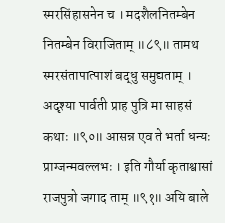स्मरसिंहासनेन च । मदशैलनितम्बेन नितम्बेन विराजिताम् ॥८९॥ तामथ स्मरसंतापात्पाशं बद्धु समुद्यताम् । अदृश्या पार्वती प्राह पुत्रि मा साहसं कथाः ॥९०॥ आसन्न एव ते भर्ता धन्यः प्राग्जन्मवल्लभः । इति गौर्या कृताश्वासां राजपुत्रो जगाद ताम् ॥९१॥ अयि बाले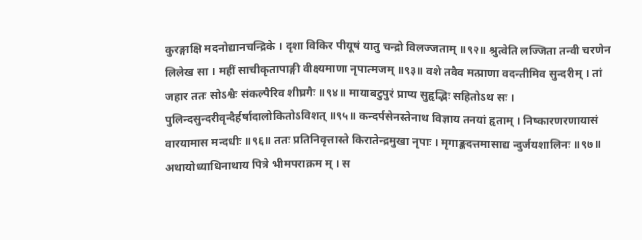कुरङ्गाक्षि मदनोद्यानचन्द्रिके । दृशा विकिर पीयूषं यातु चन्द्रो विलज्जताम् ॥९२॥ श्रुत्वेति लज्जिता तन्वी चरणेन लिलेख सा । महीं साचीकृतापाङ्गी वीक्ष्यमाणा नृपात्मजम् ॥९३॥ वशे तवैव मत्प्राणा वदन्तीमिव सुन्दरीम् । तां जहार ततः सोऽश्वैः संकल्पैरिव शीघ्रगैः ॥९४॥ मायाबटुपुरं प्राप्य सुहृद्भिः सहितोऽथ सः । पुलिन्दसुन्दरीवृन्दैर्हर्षादालोकितोऽविशत् ॥९५॥ कन्दर्पसेनस्तेनाथ विज्ञाय तनयां हृताम् । निष्कारणरणायासं वारयामास मन्दधीः ॥९६॥ ततः प्रतिनिवृत्तास्ते किरातेन्द्रमुखा नृपाः । मृगाङ्कदत्तमासाद्य न्दुर्जयशालिनः ॥९७॥ अथायोध्याधिनाथाय पित्रे भीमपराक्रम म् । स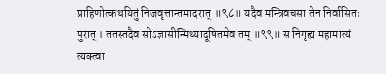प्राहिणोत्कथयितुं निजवृत्तान्तमादरात् ॥९८॥ यदैव मन्त्रिवचसा तेन निर्वासितः पुरात् । ततस्तदैव सोऽज्ञासीन्मिथ्यादूषितमेव तम् ॥९९॥ स निगृह्य महामात्यं त्यक्त्वा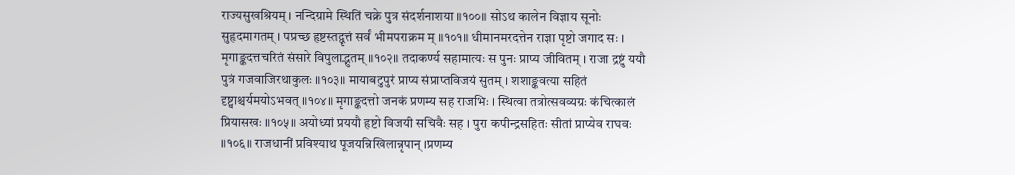राज्यसुखश्रियम् । नन्दिग्रामे स्थितिं चक्रे पुत्र संदर्शनाशया ॥१००॥ सोऽथ कालेन विज्ञाय सूनोः सुहृदमागतम् । पप्रच्छ हृष्टस्तद्वृत्तं सर्वं भीमपराक्रम म् ॥१०१॥ धीमानमरदत्तेन राज्ञा पृष्टो जगाद सः । मृगाङ्कदत्तचरितं संसारे विपुलाद्भुतम् ॥१०२॥ तदाकर्ण्य सहामात्यः स पुनः प्राप्य जीवितम् । राजा द्रष्टुं ययौ पुत्रं गजवाजिरथाकुलः ॥१०३॥ मायाबटुपुरं प्राप्य संप्राप्तविजयं सुतम् । शशाङ्कवत्या सहितं दृष्ट्वाश्चर्यमयोऽभवत् ॥१०४॥ मृगाङ्कदत्तो जनकं प्रणम्य सह राजभिः । स्थित्वा तत्रोत्सवव्यग्रः कंचित्कालं प्रियासखः ॥१०५॥ अयोध्यां प्रययौ हृष्टो विजयी सचिवैः सह । पुरा कपीन्द्रसहितः सीतां प्राप्येव राघवः ॥१०६॥ राजधानीं प्रविश्याथ पूजयन्निखिलान्नृपान् ।प्रणम्य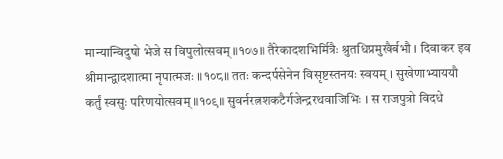मान्यान्विदुषो भेजे स विपुलोत्सवम् ॥१०७॥ तैरेकादशभिर्मित्रैः श्रुतधिप्रमुखैर्बभौ । दिवाकर इव श्रीमान्द्वादशात्मा नृपात्मजः ॥१०८॥ ततः कन्दर्पसेनेन विसृष्टस्तनयः स्वयम् । सुखेणाभ्याययौ कर्तुं स्वसुः परिणयोत्सवम् ॥१०९॥ सुवर्नरत्नशकटैर्गजेन्द्ररथवाजिभिः । स राजपुत्रो विदधे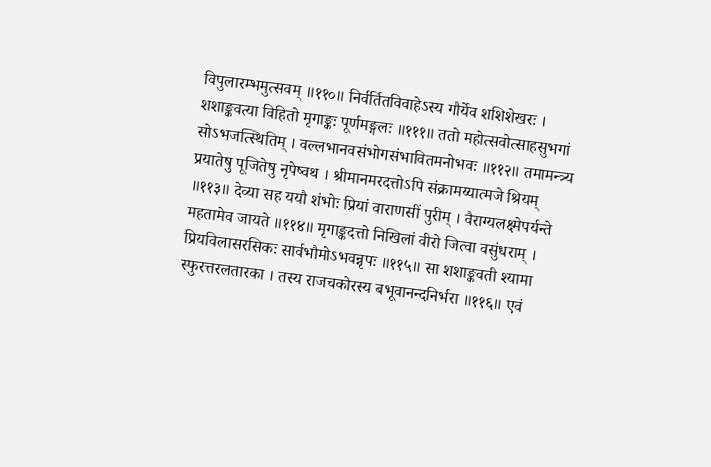विपुलारम्भमुत्सवम् ॥११०॥ निर्वर्तितविवाहेऽस्य गौर्येव शशिशेखरः । शशाङ्कवत्या विहितो मृगाङ्कः पूर्णमङ्गलः ॥१११॥ ततो महोत्सवोत्साहसुभगां सोऽभजत्स्थितिम् । वल्लभानवसंभोगसंभावितमनोभवः ॥११२॥ तमामन्त्र्य प्रयातेषु पूजितेषु नृपेष्वथ । श्रीमानमरदत्तोऽपि संक्रामय्यात्मजे श्रियम् ॥११३॥ देव्या सह ययौ शंभोः प्रियां वाराणसीं पुरीम् । वैराग्यलक्ष्मेपर्यन्ते महतामेव जायते ॥११४॥ मृगाङ्कदत्तो निखिलां वीरो जित्वा वसुंधराम् । प्रियविलासरसिकः सार्वभौमोऽभवन्नृपः ॥११५॥ सा शशाङ्कवती श्यामा स्फुरत्तरलतारका । तस्य राजचकोरस्य बभूवानन्दनिर्भरा ॥११६॥ एवं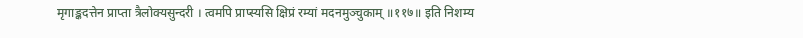मृगाङ्कदत्तेन प्राप्ता त्रैलोक्यसुन्दरी । त्वमपि प्राप्स्यसि क्षिप्रं रम्यां मदनमुञ्चुकाम् ॥११७॥ इति निशम्य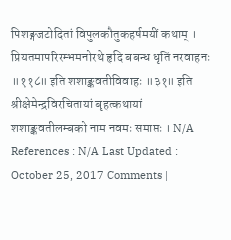पिशङ्गजटोदितां विपुलकौतुकहर्षमयीं कथाम् । प्रियतमापरिरम्भमनोरथे हृदि बबन्ध धृतिं नरवाहनः ॥११८॥ इति शशाङ्कवतीविवाहः ॥३१॥ इति श्रीक्षेमेन्द्रविरचितायां बृहत्कथायां शशाङ्कवतीलम्बको नाम नवमः समाप्तः । N/A References : N/A Last Updated : October 25, 2017 Comments |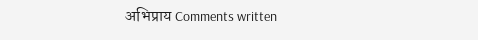अभिप्राय Comments written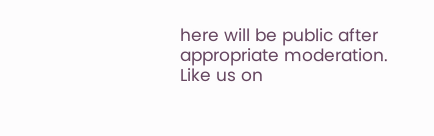here will be public after appropriate moderation. Like us on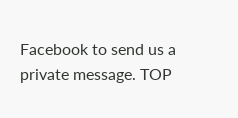Facebook to send us a private message. TOP